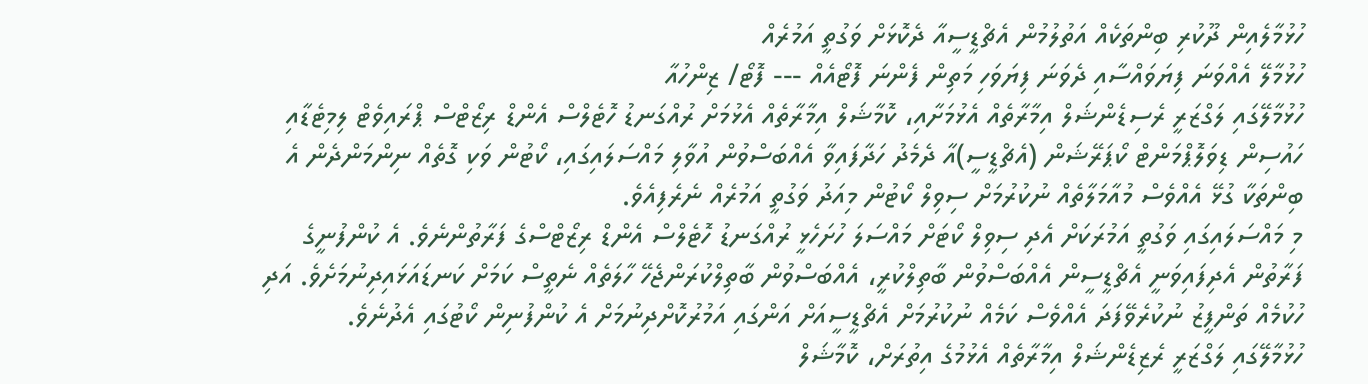ހުޅުމާލެއިން ދޫކުރި ބިންތަކެއް އަތުލުމުން އެޗްޑީސީއާ ދެކޮޅަށް ވަގުތީ އަމުރެއް
ހުޅުމާލޭ އެއްވަނަ ފިޔަވައްސާއި ދެވަނަ ފިޔަވަހި މަތިން ފެންނަ ފޮޓޯއެއް --- ފޮޓޯ/ ޒިންހުއާ
ހުޅުމާލޭގައި ލަގްޒަރީ ރެސިޑެންޝަލް އިމާރާތެއް އެޅުމަށާއި، ކޮމާޝަލް އިމާރާތެއް އެޅުމަށް ރުއްގަނޑު ހޮޓެލްސް އެންޑް ރިޒޯޓްސް ޕްރައިވެޓް ލިމިޓެޑާއި ހައުސިން ޑިވަލޮޕްމަންޓް ކޯޕަރޭޝަން (އެޗްޑީސީ)އާ ދެމެދު ހަދާފައިވާ އެއްބަސްވުން އުވާލި މައްސަލައިގައި، ކޯޓުން ވަކި ގޮތެއް ނިންމަންދެން އެ ބިންތަކާ ގުޅޭ އެއްވެސް މުއާމަލާތެއް ނުކުރުމަށް ސިވިލް ކޯޓުން މިއަދު ވަގުތީ އަމުރެއް ނެރެފިއެވެ.
މި މައްސަލައިގައި ވަގުތީ އަމުރަކަށް އެދި ސިވިލް ކޯޓަށް މައްސަލަ ހުށަހެޅީ ރުއްގަނޑު ހޮޓެލްސް އެންޑް ރިޒޯޓްސްގެ ފަރާތުންނެވެ. އެ ކުންފުނީގެ ފަރާތުން އެދިފައިވަނީ އެޗްޑީސީން އެއްބަސްވުން ބާތިލްކުރީ، އެއްބަސްވުން ބާތިލްކުރަންޖެހޭ ހާލަތެއް ނެތީސް ކަމަށް ކަނޑައަޅައިދިނުމަށެވެ. އަދި ހުކުމެއް ތަންފީޒު ނުކުރެވޭފަދަ އެއްވެސް ކަމެއް ނުކުރުމަށް އެޗްޑީސީއަށް އަންގައި އަމުރުކޮށްދިނުމަށް އެ ކުންފުނިން ކޯޓުގައި އެދުނެވެ.
ހުޅުމާލޭގައި ލަގްޒަރީ ރެޒިޑެންޝަލް އިމާރާތެއް އެޅުމުގެ އިތުރަށް، ކޮމާޝަލް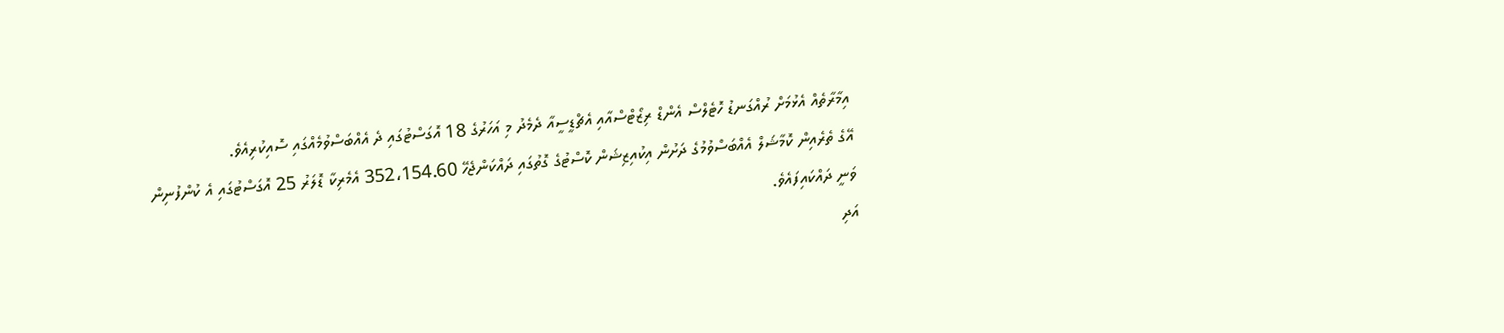އިމާރާތެއް އެޅުމަށް ރުއްގަނޑު ހޮޓެލްސް އެންޑް ރިޒޯޓްސްއާއި އެޗްޑީސީއާ ދެމެދު މި އަހަރުގެ 18 އޮގަސްޓުގައި ދެ އެއްބަސްވުމެއްގައި ސޮއިކުރިއެވެ.
އޭގެ ތެރެއިން ކޮމާޝަލް އެއްބަސްވުމުގެ ދަށުން އިކުއިޒިޝަން ކޮސްޓުގެ ގޮތުގައި ދައްކަންޖެހޭ 352،154.60 އެމެރިކާ ޑޮލަރު 25 އޮގަސްޓުގައި އެ ކުންފުނިން ވަނީ ދައްކައިފައެވެ.
އަދި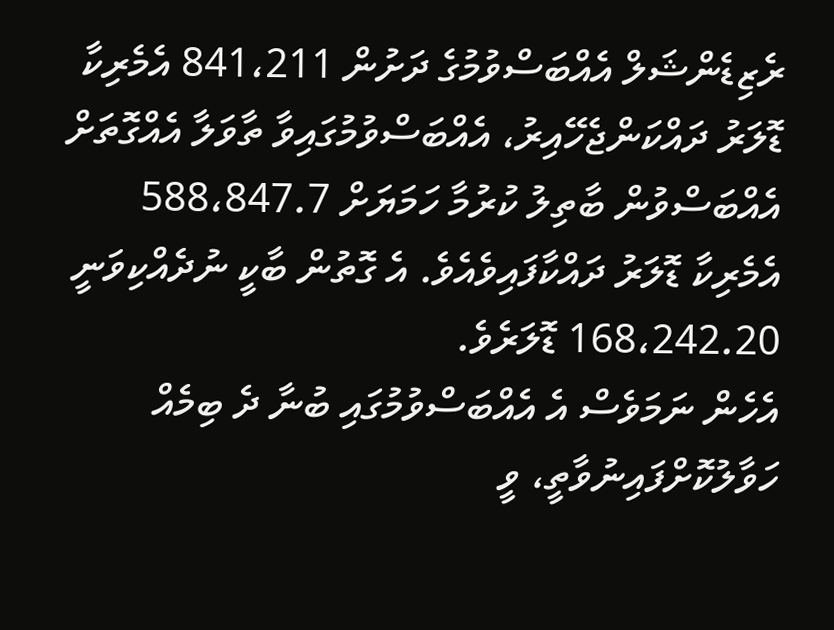ރެޒިޑެންޝަލް އެއްބަސްވުމުގެ ދަށުން 841،211 އެމެރިކާ ޑޮލަރު ދައްކަންޖެހޭއިރު، އެއްބަސްވުމުގައިވާ ތާވަލާ އެއްގޮތަށް އެއްބަސްވުން ބާތިލު ކުރުމާ ހަމަޔަށް 588،847.7 އެމެރިކާ ޑޮލަރު ދައްކާފައިވެއެވެ. އެ ގޮތުން ބާކީ ނުދެއްކިވަނީ 168،242.20 ޑޮލަރެވެ.
އެހެން ނަމަވެސް އެ އެއްބަސްވުމުގައި ބުނާ ދެ ބިމެއް ހަވާލުކޮށްފައިނުވާތީ، ވީ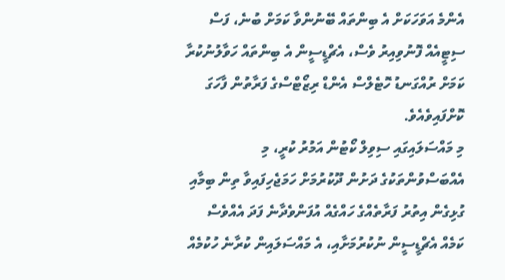އެންމެ އަވަހަކަށް އެ ބިންތައް ބޭނުންވާ ކަމަށް ބުނެ، ފަސް ސިޓީއެއް ފޮނުވިއިރު ވެސް، އެޗްޑީސީން އެ ބިންތައް ހަވާލުނުކުރާ ކަމަށް ރުއްގަނޑު ހޮޓެލްސް އެންޑް ރިޒޯޓްސްގެ ފަރާތުން ފާހަގަ ކޮށްފައިވެއެވެ.
މި މައްސަލައިގައި ސިވިލް ކޯޓުން އަމުރު ކުރީ، މި އެއްބަސްވުންތަކުގެ ދަށުން ދޫކުރުމަށް ހަމަޖެހިފައިވާ ތިން ބިމާއި ގުޅިގެން އިތުރު ފަރާތެއްގެ ހައްގެއް އުފަންވެދާނެ ފަދަ އެއްވެސް ކަމެއް އެޗްޑީސީން ނުކުރުމަށާއި، އެ މައްސަލައިން ކުރާނެ ހުކުމެއް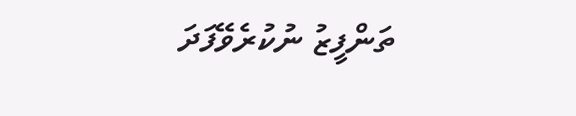ތަންފީޒު ނުކުރެވޭފަދަ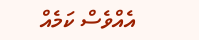އެއްވެސް ކަމެއް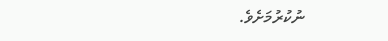ނުކުރުމަށެވެ.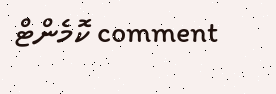comment ކޮމެންޓް